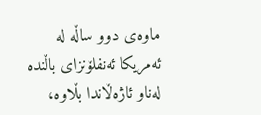ماوەی دوو ساڵە لە ئەمریکا ئەنفلۆنزای باڵندە لەناو ئاژەڵاندا بڵاوە،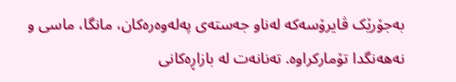بەجۆرێک ڤایرۆسەکە لەناو جەستەی پەلەوەرەکان، مانگا، ماسی و نەهەنگدا تۆمارکراوە. تەنانەت لە بازاڕەکانی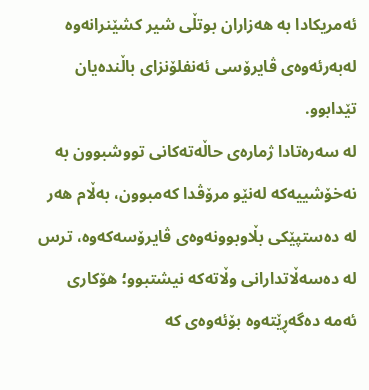ئەمریکادا بە هەزاران بوتڵی شیر کشێنرانەوە لەبەرئەوەی ڤایرۆسی ئەنفلۆنزای باڵندەیان تێدابوو.
لە سەرەتادا ژمارەی حاڵەتەکانی تووشبوون بە نەخۆشییەکە لەنێو مرۆڤدا کەمبوون، بەڵام هەر لە دەستپێکی بڵاوبوونەوەی ڤایرۆسەکەوە، ترس لە دەسەڵاتدارانی وڵاتەکە نیشتبوو؛ هۆکاری ئەمە دەگەڕێتەوە بۆئەوەی کە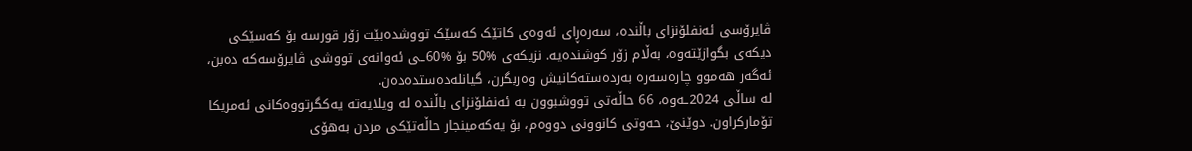ڤایرۆسی ئەنفلۆنزای باڵندە، سەرەڕای ئەوەی کاتێک کەسێک تووشدەبێت زۆر قورسە بۆ کەسێکی دیکەی بگوازێتەوە، بەڵام زۆر کوشندەیە. نزیکەی %50 بۆ %60ـی ئەوانەی تووشی ڤایرۆسەکە دەبن، ئەگەر هەموو چارەسەرە بەردەستەکانیش وەربگرن، گیانلەدەستدەدەن.
لە ساڵی 2024ـەوە، 66 حاڵەتی تووشبوون بە ئەنفلۆنزای باڵندە لە ویلایەتە یەکگرتووەکانی ئەمریکا تۆمارکراون. دوێنێ، حەوتی کانوونی دووەم، بۆ یەکەمینجار حاڵەتێکی مردن بەهۆی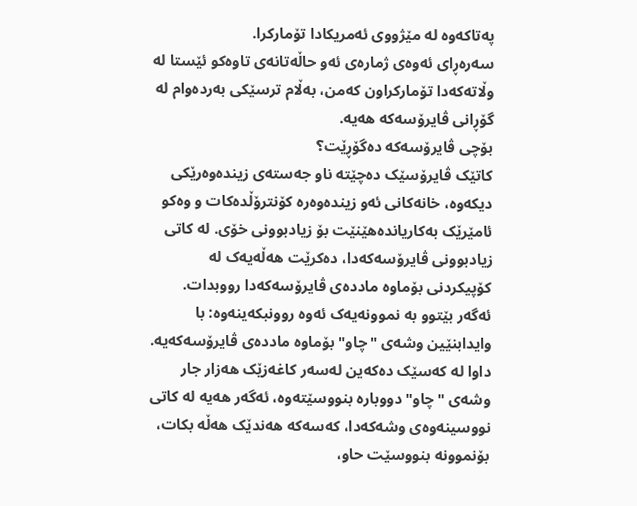پەتاکەوە لە مێژووی ئەمریکادا تۆمارکرا.
سەرەڕای ئەوەی ژمارەی ئەو حاڵەتانەی تاوەکو ئێستا لە وڵاتەکەدا تۆمارکراون کەمن، بەڵام ترسێکی بەردەوام لە گۆڕانی ڤایرۆسەکە هەیە.
بۆچی ڤایرۆسەکە دەگۆڕێت؟
کاتێک ڤایرۆسێک دەچێتە ناو جەستەی زیندەوەرێکی دیکەوە، خانەکانی ئەو زیندەوەرە کۆنترۆڵدەکات و وەکو ئامێرێک بەکاریاندەهێنێت بۆ زیادبوونی خۆی. لە کاتی زیادبوونی ڤایرۆسەکەدا، دەکرێت هەڵەیەک لە کۆپیکردنی بۆماوە ماددەی ڤایرۆسەکەدا رووبدات. ئەگەر بێتوو بە نموونەیەک ئەوە روونبکەینەوە: با وایدابنێین وشەی "چاو" بۆماوە ماددەی ڤایرۆسەکەیە. داوا لە کەسێک دەکەین لەسەر کاغەزێک هەزار جار وشەی "چاو" دووبارە بنووسێتەوە، ئەگەر هەیە لە کاتی نووسینەوەی وشەکەدا، کەسەکە هەندێک هەڵە بکات، بۆنموونە بنووسێت حاو،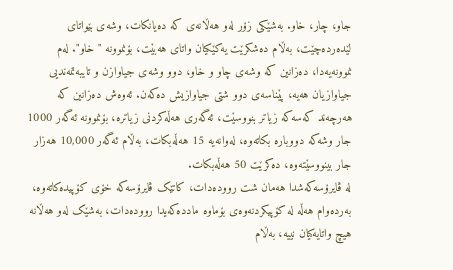جاو، چار، خاو. بەشێکی زۆر لەو هەڵانەی کە دەیانکات، وشەی بێواتای لێدەردەچێت، بەڵام دەشکرێت یەکێکیان واتای هەبێت، بۆنموونە "خاو". لەم نموونەیەدا، دەزانین کە وشەی چاو و خاو، دوو وشەی جیاوازن و تایبەتمەندیی جیاوازیان هەیە، پێناسەی دوو شتی جیاوازیش دەکەن. ئەوەش دەزانین کە هەرچەند کەسەکە زیاتر بنووسێت، ئەگەری هەڵەکردنی زیاترە، بۆنموونە ئەگەر 1000 جار وشەکە دووبارە بکاتەوە، لەوانەیە 15 هەڵەبکات، بەڵام ئەگەر 10,000 هەزار جار بینووسێتەوە، دەکرێت 50 هەڵەبکات.
لە ڤایرۆسەکەشدا هەمان شت روودەدات، کاتێک ڤایرۆسەکە خۆی کۆپیدەکاتەوە، بەردەوام هەڵە لە کۆپیکردنەوەی بۆماوە ماددەکەیدا روودەدات، بەشێک لەو هەڵانە هیچ واتایەکیان نییە، بەڵام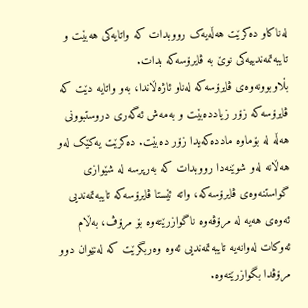لەناکاو دەکرێت هەڵەیەک رووبدات کە واتایەکی هەبێت و تایبەتمەندییەکی نوێ بە ڤایرۆسەکە بدات.
بڵاوبوونەوەی ڤایرۆسەکە لەناو ئاژەڵاندا، بەو واتایە دێت کە ڤایرۆسەکە زۆر زیاددەبێت و بەمەش ئەگەری دروستبوونی هەڵە لە بۆماوە ماددەکەیدا زۆر دەبێت. دەکرێت یەکێک لەو هەڵانە لەو شوێنەدا رووبدات کە بەرپرسە لە شێوازی گواستنەوەی ڤایرۆسەکە، واتە ئێستا ڤایرۆسەکە تایبەتمەندیی ئەوەی هەیە لە مرۆڤەوە ناگوازرێتەوە بۆ مرۆڤ، بەڵام ئەوکات لەوانەیە تایبەتمەندیی ئەوە وەربگرێت کە لەنێوان دوو مرۆڤدا بگوازرێتەوە.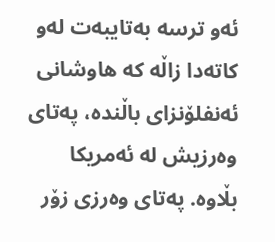ئەو ترسە بەتایبەت لەو کاتەدا زاڵە کە هاوشانی ئەنفلۆنزای باڵندە، پەتای وەرزیش لە ئەمریکا بڵاوە. پەتای وەرزی زۆر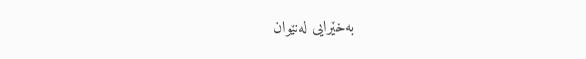بەخێرایی لەنێوان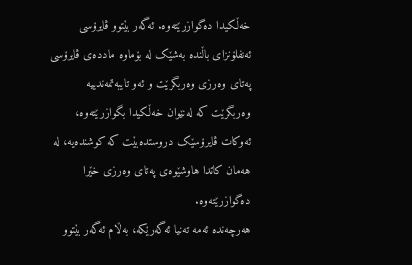خەڵکیدا دەگوازرێتەوە. ئەگەر بێتوو ڤایرۆسی ئەنفلۆنزای باڵندە بەشێک لە بۆماوە ماددەی ڤایرۆسی پەتای وەرزی وەربگرێت و ئەو تایبەتمەندییە وەربگرێت کە لەنێوان خەڵکیدا بگوازرێتەوە، ئەوکات ڤایرۆسێک دروستدەبێت کە کوشندەیە، لە هەمان کاتدا هاوشێوەی پەتای وەرزی خێرا دەگوازرێتەوە.
هەرچەندە ئەمە تەنیا ئەگەرێکە، بەڵام ئەگەر بێتوو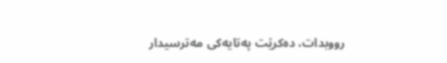رووبدات، دەکرێت پەتایەکی مەترسیدار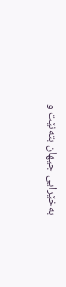بەخێرایی جیهان بتەنێت و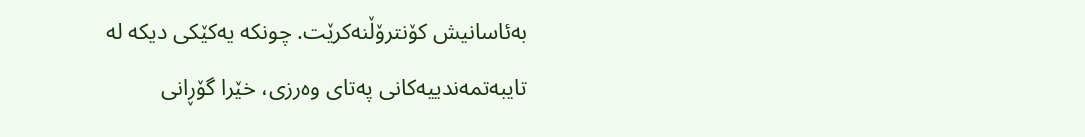بەئاسانیش کۆنترۆڵنەکرێت. چونکە یەكێکی دیکە لە تایبەتمەندییەکانی پەتای وەرزی، خێرا گۆڕانی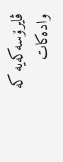ڤایرۆسەکەیە کە وادەکات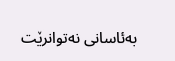بەئاسانی نەتوانرێت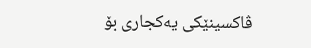ڤاکسینێکی یەکجاری بۆ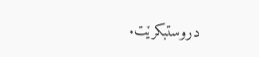دروستبکرێت.